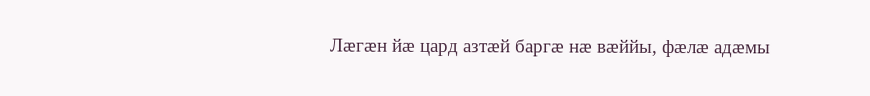Лæгæн йæ цард азтæй баргæ нæ вæййы, фæлæ адæмы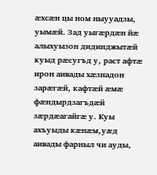æхсæн цы ном ныууадзы, уымæй. Зад уыгæрдæн йæ алыхуызон дидинджытæй куыд рæсугъд у, раст афтæ ирон аивады хæзнадон зарæгæй, кафтæй æмæ фæндырдзагъдæй зæрдæагайгæ у. Куы ахъуыды кæнæм,уæд аивады фарныл чи ауды,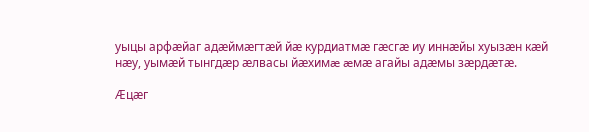уыцы арфæйаг адæймæгтæй йæ курдиатмæ гæсгæ иу иннæйы хуызæн кæй нæу, уымæй тынгдæр æлвасы йæхимæ æмæ агайы адæмы зæрдæтæ.

Æцæг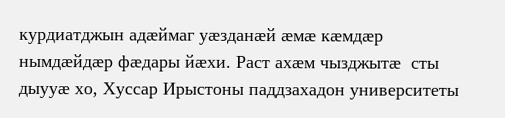курдиатджын адæймаг уæзданæй æмæ кæмдæр нымдæйдæр фæдары йæхи. Раст ахæм чызджытæ  сты дыууæ хо, Хуссар Ирыстоны паддзахадон университеты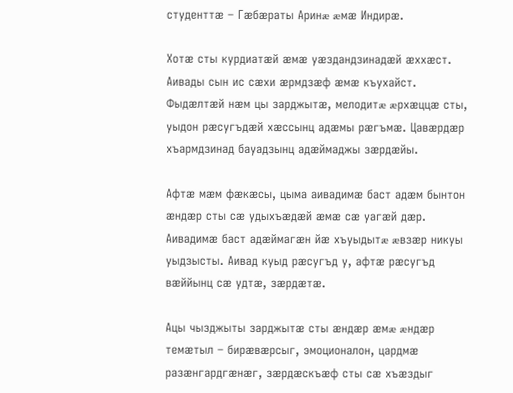студенттæ – Гæбæраты Аринæ æмæ Индирæ.

Хотæ сты курдиатæй æмæ уæздандзинадæй æххæст. Аивады сын ис сæхи æрмдзæф æмæ къухайст. Фыдæлтæй нæм цы зарджытæ, мелодитæ æрхæццæ сты, уыдон рæсугъдæй хæссынц адæмы рæгъмæ. Цавæрдæр хъармдзинад бауадзынц адæймаджы зæрдæйы.

Афтæ мæм фæкæсы, цыма аивадимæ баст адæм бынтон æндæр сты сæ удыхъæдæй æмæ сæ уагæй дæр. Аивадимæ баст адæймагæн йæ хъуыдытæ æвзæр никуы уыдзысты. Аивад куыд рæсугъд у, афтæ рæсугъд вæййынц сæ удтæ, зæрдæтæ.

Ацы чызджыты зарджытæ сты æндæр æмæ æндæр темæтыл – бирæвæрсыг, эмоционалон, цардмæ разæнгардгæнæг, зæрдæскъæф сты сæ хъæздыг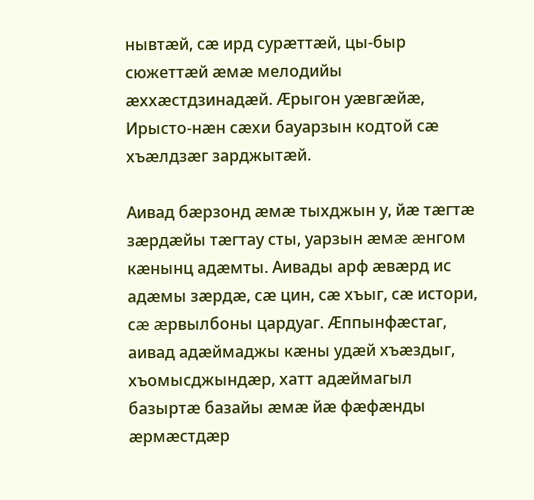нывтæй, сæ ирд сурæттæй, цы-быр сюжеттæй æмæ мелодийы æххæстдзинадæй. Æрыгон уæвгæйæ, Ирысто-нæн сæхи бауарзын кодтой сæ хъæлдзæг зарджытæй.

Аивад бæрзонд æмæ тыхджын у, йæ тæгтæ зæрдæйы тæгтау сты, уарзын æмæ æнгом кæнынц адæмты. Аивады арф æвæрд ис адæмы зæрдæ, сæ цин, сæ хъыг, сæ истори, сæ æрвылбоны цардуаг. Æппынфæстаг, аивад адæймаджы кæны удæй хъæздыг, хъомысджындæр, хатт адæймагыл базыртæ базайы æмæ йæ фæфæнды æрмæстдæр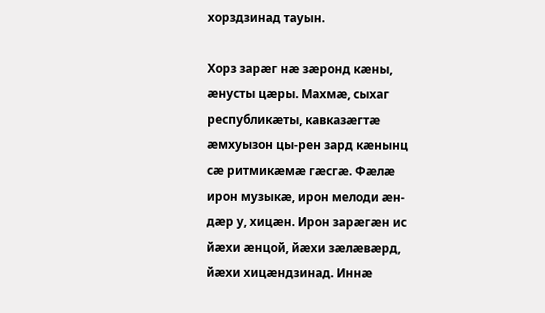хорздзинад тауын.

Хорз зарæг нæ зæронд кæны, æнусты цæры. Махмæ, сыхаг республикæты, кавказæгтæ æмхуызон цы-рен зард кæнынц сæ ритмикæмæ гæсгæ. Фæлæ ирон музыкæ, ирон мелоди æн-дæр у, хицæн. Ирон зарæгæн ис йæхи æнцой, йæхи зæлæвæрд, йæхи хицæндзинад. Иннæ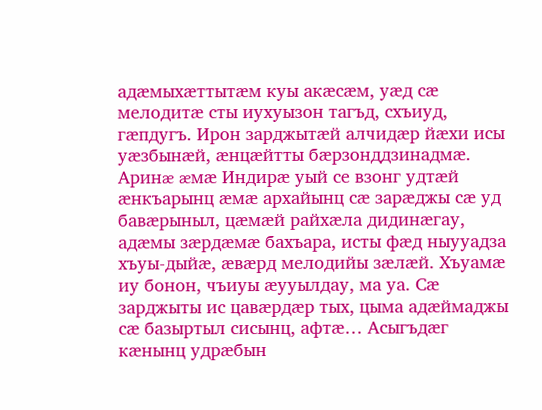адæмыхæттытæм куы акæсæм, уæд сæ мелодитæ сты иухуызон тагъд, схъиуд, гæпдугъ. Ирон зарджытæй алчидæр йæхи исы уæзбынæй, æнцæйтты бæрзонддзинадмæ. Аринæ æмæ Индирæ уый се взонг удтæй æнкъарынц æмæ архайынц сæ зарæджы сæ уд бавæрыныл, цæмæй райхæла дидинæгау, адæмы зæрдæмæ бахъара, исты фæд ныууадза хъуы-дыйæ, æвæрд мелодийы зæлæй. Хъуамæ иу бонон, чъиуы æууылдау, ма уа. Сæ зарджыты ис цавæрдæр тых, цыма адæймаджы сæ базыртыл сисынц, афтæ… Асыгъдæг кæнынц удрæбын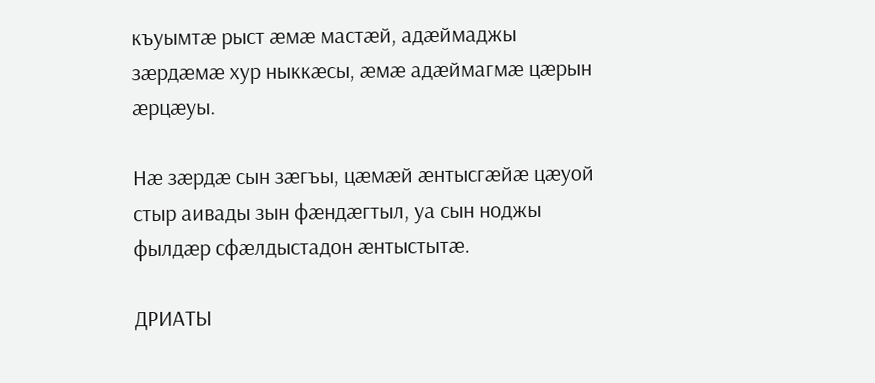къуымтæ рыст æмæ мастæй, адæймаджы зæрдæмæ хур ныккæсы, æмæ адæймагмæ цæрын æрцæуы.

Нæ зæрдæ сын зæгъы, цæмæй æнтысгæйæ цæуой стыр аивады зын фæндæгтыл, уа сын ноджы фылдæр сфæлдыстадон æнтыстытæ.

ДРИАТЫ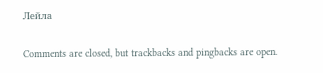Лейла

Comments are closed, but trackbacks and pingbacks are open.